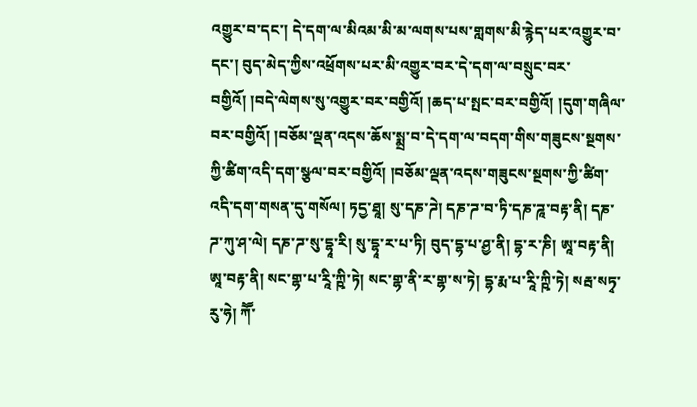འགྱུར་བ་དང་། དེ་དག་ལ་མིའམ་མི་མ་ལགས་པས་གླགས་མི་རྙེད་པར་འགྱུར་བ་དང་། བུད་མེད་ཀྱིས་འཕྲོགས་པར་མི་འགྱུར་བར་དེ་དག་ལ་བསྲུང་བར་བགྱིའོ། །བདེ་ལེགས་སུ་འགྱུར་བར་བགྱིའོ། །ཆད་པ་སྤང་བར་བགྱིའོ། །དུག་གཞིལ་བར་བགྱིའོ། །བཅོམ་ལྡན་འདས་ཆོས་སྨྲ་བ་དེ་དག་ལ་བདག་གིས་གཟུངས་སྔགས་ཀྱི་ཚིག་འདི་དག་སྩལ་བར་བགྱིའོ། །བཅོམ་ལྡན་འདས་གཟུངས་སྔགས་ཀྱི་ཚིག་འདི་དག་གསན་དུ་གསོལ། ཏདྱ་ཐཱ། སུ་དཎ་ཌེ། དཎ་ཌ་བ་ཏི་དཎ་ཌཱ་བརྟ་ནི། དཎ་ཌ་ཀུ་ཤ་ལེ། དཎ་ཌ་སུ་དྷཱ་རི། སུ་དྷཱ་ར་པ་ཏི། བུད་དྷ་པ་ཤྱ་ནི། དྷ་ར་ཎི། ཨཱ་བརྟ་ནི། ཨཱ་བརྟ་ནི། སང་གྷ་པ་རཱི་ཀྵི་ཏེ། སང་གྷ་ནི་ར་གྷ་ས་ཏེ། དྷ་རྨ་པ་རཱི་ཀྵི་ཏེ། སརྦ་སཏྭ་རུ་ཧེ། ཀཽ་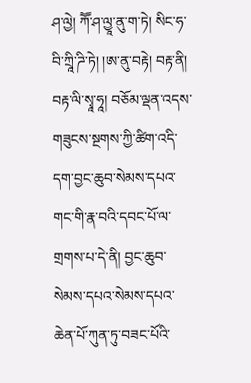ཤ་ལྱེ། ཀཽ་ཤ་ལྱཱ་ནུ་ག་ཏེ། སིང་ཧ་བི་ཀྲཱི་ཌི་ཏེ། །ཨ་ནུ་བརྟེ། བརྟ་ནི། བརྟ་ལི་སྭཱ་ཧཱ། བཅོམ་ལྡན་འདས་གཟུངས་སྔགས་ཀྱི་ཚིག་འདི་དག་བྱང་ཆུབ་སེམས་དཔའ་གང་གི་རྣ་བའི་དབང་པོ་ལ་གྲགས་པ་དེ་ནི། བྱང་ཆུབ་སེམས་དཔའ་སེམས་དཔའ་ཆེན་པོ་ཀུན་ཏུ་བཟང་པོའི་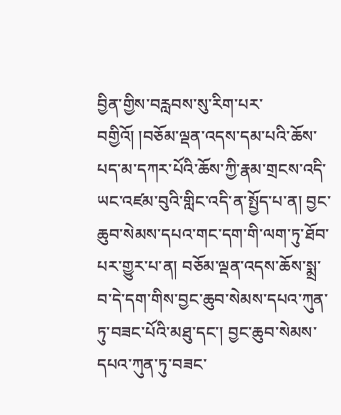བྱིན་གྱིས་བརླབས་སུ་རིག་པར་བགྱིའོ། །བཅོམ་ལྡན་འདས་དམ་པའི་ཆོས་པད་མ་དཀར་པོའི་ཆོས་ཀྱི་རྣམ་གྲངས་འདི་ཡང་འཛམ་བུའི་གླིང་འདི་ན་སྤྱོད་པ་ན། བྱང་ཆུབ་སེམས་དཔའ་གང་དག་གི་ལག་ཏུ་ཐོབ་པར་གྱུར་པ་ན། བཅོམ་ལྡན་འདས་ཆོས་སྨྲ་བ་དེ་དག་གིས་བྱང་ཆུབ་སེམས་དཔའ་ཀུན་ཏུ་བཟང་པོའི་མཐུ་དང་། བྱང་ཆུབ་སེམས་དཔའ་ཀུན་ཏུ་བཟང་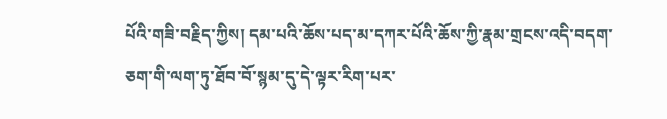པོའི་གཟི་བརྗིད་ཀྱིས། དམ་པའི་ཆོས་པད་མ་དཀར་པོའི་ཆོས་ཀྱི་རྣམ་གྲངས་འདི་བདག་ཅག་གི་ལག་ཏུ་ཐོབ་བོ་སྙམ་དུ་དེ་ལྟར་རིག་པར་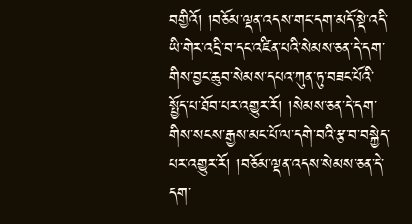བགྱིའོ། །བཅོམ་ལྡན་འདས་གང་དག་མདོ་སྡེ་འདི་ཡི་གེར་འདྲི་བ་དང་འཛིན་པའི་སེམས་ཅན་དེ་དག་གིས་བྱང་ཆུབ་སེམས་དཔའ་ཀུན་ཏུ་བཟང་པོའི་སྤྱོད་པ་ཐོབ་པར་འགྱུར་རོ། །སེམས་ཅན་དེ་དག་གིས་སངས་རྒྱས་མང་པོ་ལ་དགེ་བའི་རྩ་བ་བསྐྱེད་པར་འགྱུར་རོ། །བཅོམ་ལྡན་འདས་སེམས་ཅན་དེ་དག་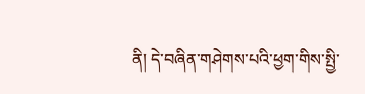ནི། དེ་བཞིན་གཤེགས་པའི་ཕྱག་གིས་སྤྱི་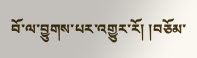བོ་ལ་བྱུགས་པར་འགྱུར་རོ། །བཅོམ་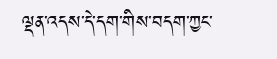ལྡན་འདས་དེ་དག་གིས་བདག་ཀྱང་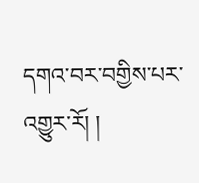དགའ་བར་བགྱིས་པར་འགྱུར་རོ། །